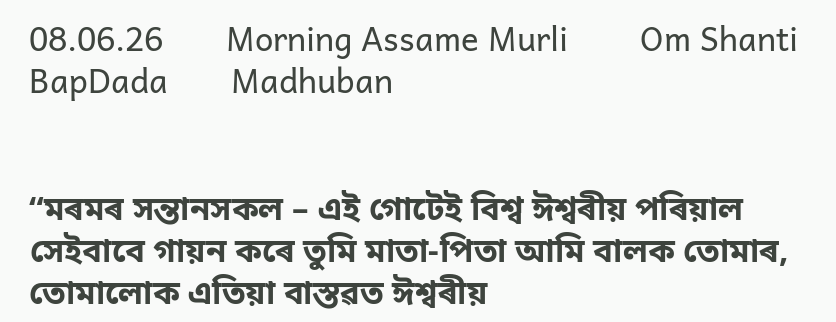08.06.26       Morning Assame Murli        Om Shanti      BapDada       Madhuban


“মৰমৰ সন্তানসকল – এই গোটেই বিশ্ব ঈশ্বৰীয় পৰিয়াল সেইবাবে গায়ন কৰে তুমি মাতা-পিতা আমি বালক তোমাৰ, তোমালোক এতিয়া বাস্তৱত ঈশ্বৰীয়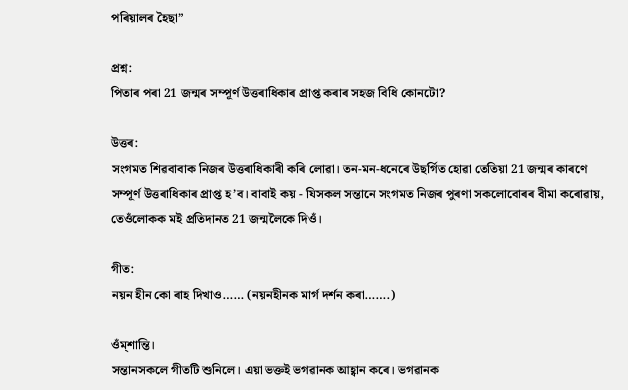পৰিয়ালৰ হৈছা”

প্ৰশ্ন:
পিতাৰ পৰা 21 জন্মৰ সম্পূৰ্ণ উত্তৰাধিকাৰ প্ৰাপ্ত কৰাৰ সহজ বিধি কোনটো?

উত্তৰ:
সংগমত শিৱবাবাক নিজৰ উত্তৰাধিকাৰী কৰি লোৱা। তন-মন-ধনেৰে উছৰ্গিত হোৱা তেতিয়া 21 জন্মৰ কাৰণে সম্পূৰ্ণ উত্তৰাধিকাৰ প্ৰাপ্ত হ’ব। বাবাই কয় - যিসকল সন্তানে সংগমত নিজৰ পুৰণা সকলোবোৰৰ বীমা কৰোৱায়, তেওঁলোকক মই প্ৰতিদানত 21 জন্মলৈকে দিওঁ।

গীত:
নয়ন হীন কো ৰাহ দিখাও…… (নয়নহীনক মাৰ্গ দৰ্শন কৰা…….)

ওঁম্শান্তি।
সন্তানসকলে গীতটি শুনিলে। এয়া ভক্তই ভগৱানক আহ্বান কৰে। ভগৱানক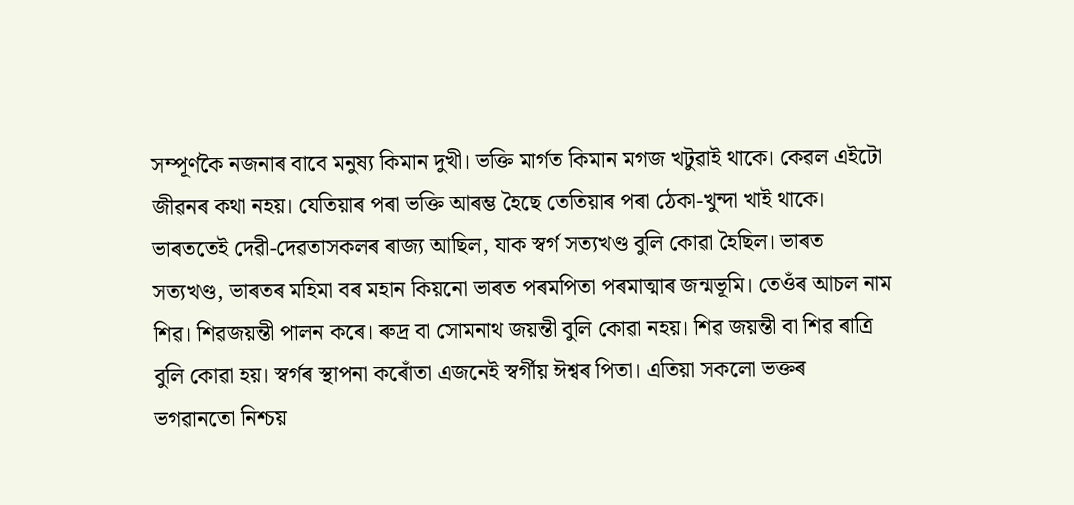সম্পূৰ্ণকৈ নজনাৰ বাবে মনুষ্য কিমান দুখী। ভক্তি মাৰ্গত কিমান মগজ খটুৱাই থাকে। কেৱল এইটো জীৱনৰ কথা নহয়। যেতিয়াৰ পৰা ভক্তি আৰম্ভ হৈছে তেতিয়াৰ পৰা ঠেকা-খুন্দা খাই থাকে। ভাৰততেই দেৱী-দেৱতাসকলৰ ৰাজ্য আছিল, যাক স্বৰ্গ সত্যখণ্ড বুলি কোৱা হৈছিল। ভাৰত সত্যখণ্ড, ভাৰতৰ মহিমা বৰ মহান কিয়নো ভাৰত পৰমপিতা পৰমাত্মাৰ জন্মভূমি। তেওঁৰ আচল নাম শিৱ। শিৱজয়ন্তী পালন কৰে। ৰুদ্ৰ বা সোমনাথ জয়ন্তী বুলি কোৱা নহয়। শিৱ জয়ন্তী বা শিৱ ৰাত্ৰি বুলি কোৱা হয়। স্বৰ্গৰ স্থাপনা কৰোঁতা এজনেই স্বৰ্গীয় ঈশ্বৰ পিতা। এতিয়া সকলো ভক্তৰ ভগৱানতো নিশ্চয়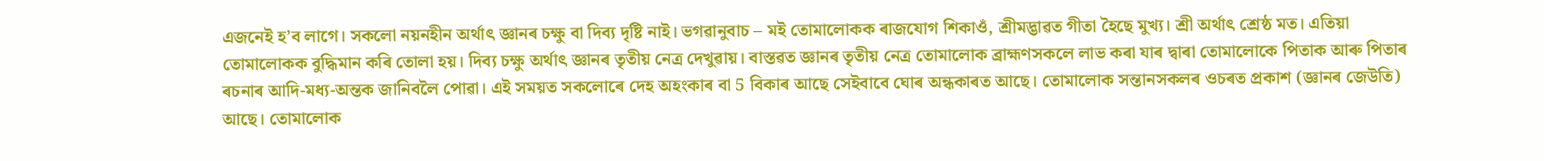এজনেই হ’ব লাগে। সকলো নয়নহীন অৰ্থাৎ জ্ঞানৰ চক্ষু বা দিব্য দৃষ্টি নাই। ভগৱানুবাচ – মই তোমালোকক ৰাজযোগ শিকাওঁ, শ্ৰীমদ্ভাৱত গীতা হৈছে মুখ্য। শ্ৰী অৰ্থাৎ শ্ৰেষ্ঠ মত। এতিয়া তোমালোকক বুদ্ধিমান কৰি তোলা হয়। দিব্য চক্ষু অৰ্থাৎ জ্ঞানৰ তৃতীয় নেত্ৰ দেখুৱায়। বাস্তৱত জ্ঞানৰ তৃতীয় নেত্ৰ তোমালোক ব্ৰাহ্মণসকলে লাভ কৰা যাৰ দ্বাৰা তোমালোকে পিতাক আৰু পিতাৰ ৰচনাৰ আদি-মধ্য-অন্তক জানিবলৈ পোৱা। এই সময়ত সকলোৰে দেহ অহংকাৰ বা 5 বিকাৰ আছে সেইবাবে ঘোৰ অন্ধকাৰত আছে। তোমালোক সন্তানসকলৰ ওচৰত প্ৰকাশ (জ্ঞানৰ জেউতি) আছে। তোমালোক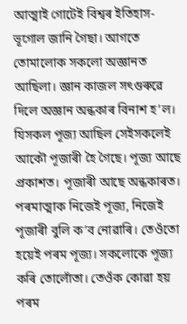আত্মাই গোটেই বিশ্বৰ ইতিহাস-ভূগোল জানি গৈছা। আগতে তোমালোক সকলো অজ্ঞানত আছিলা। জ্ঞান কাজল সৎগুৰুৱে দিলে অজ্ঞান অন্ধকাৰ বিনাশ হ’ল। যিসকল পূজ্য আছিল সেইসকলেই আকৌ পূজাৰী হৈ গৈছে। পূজ্য আছে প্ৰকাশত। পূজাৰী আছে অন্ধকাৰত। পৰমাত্মাক নিজেই পূজ্য, নিজেই পূজাৰী বুলি ক’ব নোৱাৰি। তেওঁতো হয়েই পৰম পূজ্য। সকলোকে পূজ্য কৰি তোলোঁতা। তেওঁক কোৱা হয় পৰম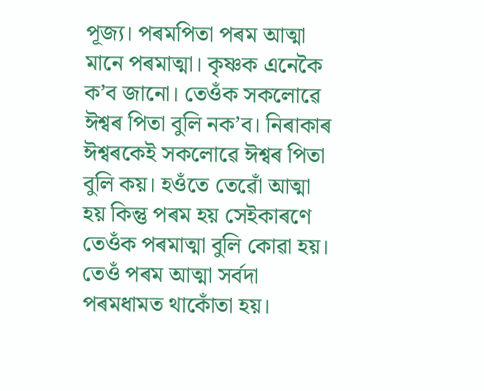পূজ্য। পৰমপিতা পৰম আত্মা মানে পৰমাত্মা। কৃষ্ণক এনেকৈ ক’ব জানো। তেওঁক সকলোৱে ঈশ্বৰ পিতা বুলি নক’ব। নিৰাকাৰ ঈশ্বৰকেই সকলোৱে ঈশ্বৰ পিতা বুলি কয়। হওঁতে তেৱোঁ আত্মা হয় কিন্তু পৰম হয় সেইকাৰণে তেওঁক পৰমাত্মা বুলি কোৱা হয়। তেওঁ পৰম আত্মা সৰ্বদা পৰমধামত থাকোঁতা হয়।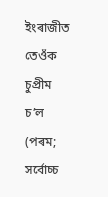ইংৰাজীত তেওঁক চুপ্ৰীম চ’ল (পৰম; সৰ্বোচ্চ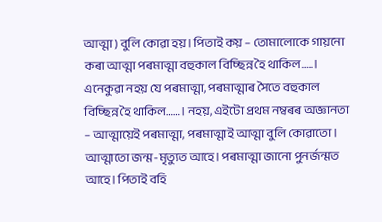আত্মা) বুলি কোৱা হয়। পিতাই কয় – তোমালোকে গায়নো কৰা আত্মা পৰমাত্মা বহুকাল বিচ্ছিন্ন হৈ থাকিল…..। এনেকুৱা নহয় যে পৰমাত্মা, পৰমাত্মাৰ সৈতে বহুকাল বিচ্ছিন্ন হৈ থাকিল……। নহয়, এইটো প্ৰথম নম্বৰৰ অজ্ঞানতা – আত্মায়েই পৰমাত্মা, পৰমাত্মাই আত্মা বুলি কোৱাতো। আত্মাতো জন্ম-মৃত্যুত আহে। পৰমাত্মা জানো পুনৰ্জন্মত আহে। পিতাই বহি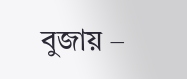বুজায় –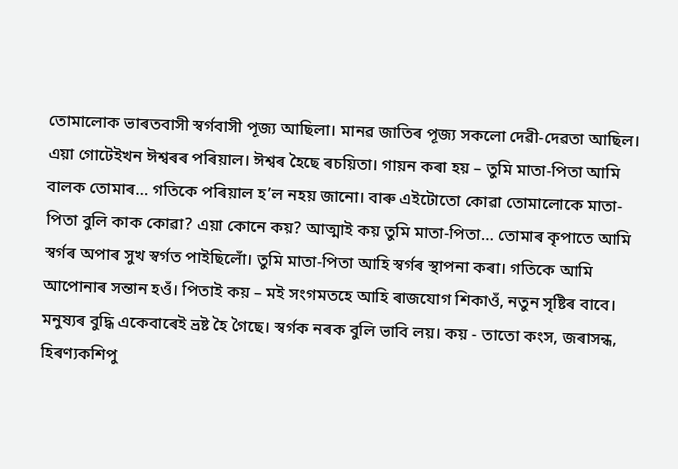তোমালোক ভাৰতবাসী স্বৰ্গবাসী পূজ্য আছিলা। মানৱ জাতিৰ পূজ্য সকলো দেৱী-দেৱতা আছিল। এয়া গোটেইখন ঈশ্বৰৰ পৰিয়াল। ঈশ্বৰ হৈছে ৰচয়িতা। গায়ন কৰা হয় – তুমি মাতা-পিতা আমি বালক তোমাৰ… গতিকে পৰিয়াল হ’ল নহয় জানো। বাৰু এইটোতো কোৱা তোমালোকে মাতা-পিতা বুলি কাক কোৱা? এয়া কোনে কয়? আত্মাই কয় তুমি মাতা-পিতা… তোমাৰ কৃপাতে আমি স্বৰ্গৰ অপাৰ সুখ স্বৰ্গত পাইছিলোঁ। তুমি মাতা-পিতা আহি স্বৰ্গৰ স্থাপনা কৰা। গতিকে আমি আপোনাৰ সন্তান হওঁ। পিতাই কয় – মই সংগমতহে আহি ৰাজযোগ শিকাওঁ, নতুন সৃষ্টিৰ বাবে। মনুষ্যৰ বুদ্ধি একেবাৰেই ভ্ৰষ্ট হৈ গৈছে। স্বৰ্গক নৰক বুলি ভাবি লয়। কয় - তাতো কংস, জৰাসন্ধ, হিৰণ্যকশিপু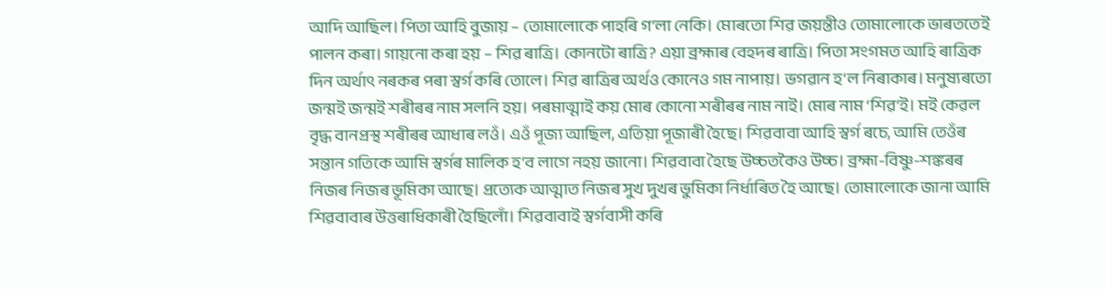আদি আছিল। পিতা আহি বুজায় – তোমালোকে পাহৰি গ’লা নেকি। মোৰতো শিৱ জয়ন্তীও তোমালোকে ভাৰততেই পালন কৰা। গায়নো কৰা হয় – শিৱ ৰাত্ৰি। কোনটো ৰাত্ৰি? এয়া ব্ৰহ্মাৰ বেহদৰ ৰাত্ৰি। পিতা সংগমত আহি ৰাত্ৰিক দিন অৰ্থাৎ নৰকৰ পৰা স্বৰ্গ কৰি তোলে। শিৱ ৰাত্ৰিৰ অৰ্থও কোনেও গম নাপায়। ভগৱান হ’ল নিৰাকাৰ। মনুষ্যৰতো জন্মই জন্মই শৰীৰৰ নাম সলনি হয়। পৰমাত্মাই কয় মোৰ কোনো শৰীৰৰ নাম নাই। মোৰ নাম ‘শিৱ’ই। মই কেৱল বৃদ্ধ বানপ্ৰস্থ শৰীৰৰ আধাৰ লওঁ। এওঁ পূজ্য আছিল, এতিয়া পূজাৰী হৈছে। শিৱবাবা আহি স্বৰ্গ ৰচে, আমি তেওঁৰ সন্তান গতিকে আমি স্বৰ্গৰ মালিক হ’ব লাগে নহয় জানো। শিৱবাবা হৈছে উচ্চতকৈও উচ্চ। ব্ৰহ্মা-বিষ্ণু-শঙ্কৰৰ নিজৰ নিজৰ ভূমিকা আছে। প্ৰত্যেক আত্মাত নিজৰ সুখ দুখৰ ভুমিকা নিৰ্ধাৰিত হৈ আছে। তোমালোকে জানা আমি শিৱবাবাৰ উত্তৰাধিকাৰী হৈছিলোঁ। শিৱবাবাই স্বৰ্গবাসী কৰি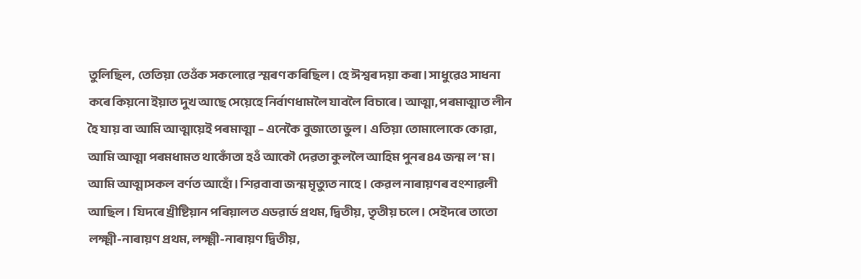তুলিছিল, তেতিয়া তেওঁক সকলোৱে স্মৰণ কৰিছিল। হে ঈশ্বৰ দয়া কৰা। সাধুৱেও সাধনা কৰে কিয়নো ইয়াত দুখ আছে সেয়েহে নিৰ্বাণধামলৈ যাবলৈ বিচাৰে। আত্মা, পৰমাত্মাত লীন হৈ যায় বা আমি আত্মায়েই পৰমাত্মা – এনেকৈ বুজাতো ভুল। এতিয়া তোমালোকে কোৱা, আমি আত্মা পৰমধামত থাকোঁতা হওঁ আকৌ দেৱতা কুললৈ আহিম পুনৰ 84 জন্ম ল’ম। আমি আত্মাসকল বৰ্ণত আহোঁ। শিৱবাবা জন্ম মৃত্যুত নাহে। কেৱল নাৰায়ণৰ বংশাৱলী আছিল। যিদৰে খ্ৰীষ্টিয়ান পৰিয়ালত এডৱাৰ্ড প্ৰথম, দ্বিতীয়, তৃতীয় চলে। সেইদৰে তাতো লক্ষ্মী-নাৰায়ণ প্ৰথম, লক্ষ্মী-নাৰায়ণ দ্বিতীয়,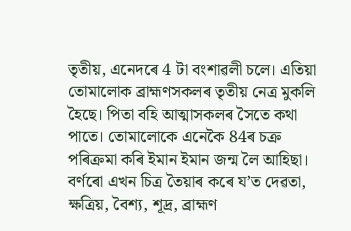তৃতীয়, এনেদৰে 4 টা বংশাৱলী চলে। এতিয়া তোমালোক ব্ৰাহ্মণসকলৰ তৃতীয় নেত্ৰ মুকলি হৈছে। পিতা বহি আত্মাসকলৰ সৈতে কথা পাতে। তোমালোকে এনেকৈ 84ৰ চক্ৰ পৰিক্ৰমা কৰি ইমান ইমান জন্ম লৈ আহিছা। বৰ্ণৰো এখন চিত্ৰ তৈয়াৰ কৰে য’ত দেৱতা, ক্ষত্ৰিয়, বৈশ্য, শূদ্ৰ, ব্ৰাহ্মণ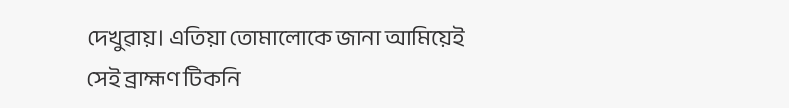দেখুৱায়। এতিয়া তোমালোকে জানা আমিয়েই সেই ব্ৰাহ্মণ টিকনি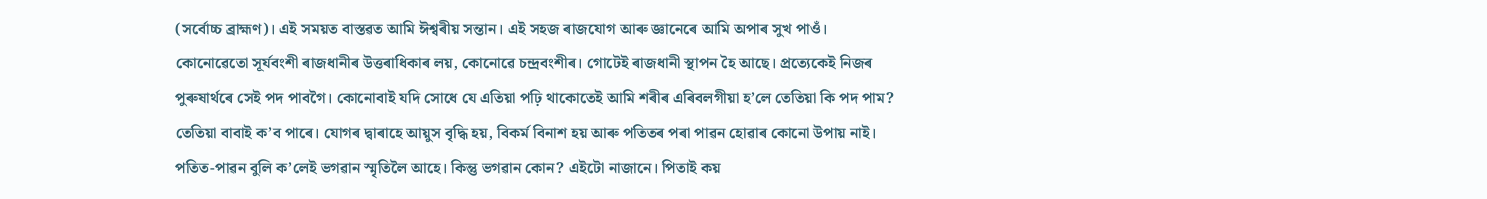(সৰ্বোচ্চ ব্ৰাহ্মণ)। এই সময়ত বাস্তৱত আমি ঈশ্বৰীয় সন্তান। এই সহজ ৰাজযোগ আৰু জ্ঞানেৰে আমি অপাৰ সুখ পাওঁ। কোনোৱেতো সূৰ্যবংশী ৰাজধানীৰ উত্তৰাধিকাৰ লয়, কোনোৱে চন্দ্ৰবংশীৰ। গোটেই ৰাজধানী স্থাপন হৈ আছে। প্ৰত্যেকেই নিজৰ পুৰুষাৰ্থৰে সেই পদ পাবগৈ। কোনোবাই যদি সোধে যে এতিয়া পঢ়ি থাকোতেই আমি শৰীৰ এৰিবলগীয়া হ’লে তেতিয়া কি পদ পাম? তেতিয়া বাবাই ক’ব পাৰে। যোগৰ দ্বাৰাহে আয়ুস বৃদ্ধি হয়, বিকৰ্ম বিনাশ হয় আৰু পতিতৰ পৰা পাৱন হোৱাৰ কোনো উপায় নাই। পতিত-পাৱন বুলি ক’লেই ভগৱান স্মৃতিলৈ আহে। কিন্তু ভগৱান কোন? এইটো নাজানে। পিতাই কয়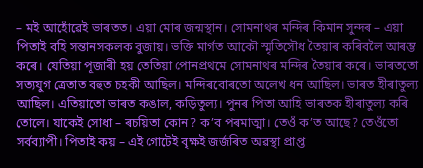– মই আহোঁৱেই ভাৰতত। এয়া মোৰ জন্মস্থান। সোমনাথৰ মন্দিৰ কিমান সুন্দৰ – এয়া পিতাই বহি সন্তানসকলক বুজায়। ভক্তি মাৰ্গত আকৌ স্মৃতিসৌধ তৈয়াৰ কৰিবলৈ আৰম্ভ কৰে। যেতিয়া পূজাৰী হয় তেতিয়া পোনপ্ৰথমে সোমনাথৰ মন্দিৰ তৈয়াৰ কৰে। ভাৰততো সত্যযুগ ত্ৰেতাত বহুত চহকী আছিল। মন্দিৰবোৰতো অলেখ ধন আছিল। ভাৰত হীৰাতুল্য আছিল। এতিয়াতো ভাৰত কঙাল, কড়িতুল্য। পুনৰ পিতা আহি ভাৰতক হীৰাতুল্য কৰি তোলে। যাকেই সোধা – ৰচয়িতা কোন? ক’ব পৰমাত্মা। তেওঁ ক’ত আছে? তেওঁতো সৰ্বব্যাপী। পিতাই কয় – এই গোটেই বৃক্ষই জৰ্জৰিত অৱস্থা প্ৰাপ্ত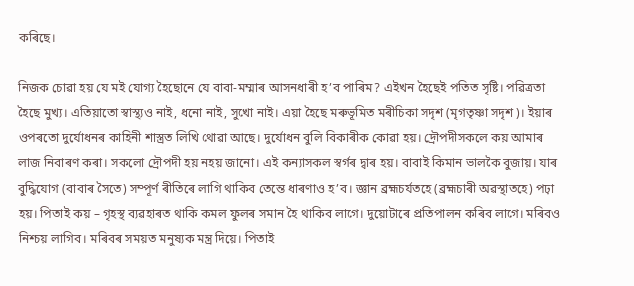কৰিছে।

নিজক চোৱা হয় যে মই যোগ্য হৈছোনে যে বাবা-মম্মাৰ আসনধাৰী হ’ব পাৰিম? এইখন হৈছেই পতিত সৃষ্টি। পৱিত্ৰতা হৈছে মুখ্য। এতিয়াতো স্বাস্থ্যও নাই, ধনো নাই, সুখো নাই। এয়া হৈছে মৰুভূমিত মৰীচিকা সদৃশ (মৃগতৃষ্ণা সদৃশ)। ইয়াৰ ওপৰতো দুৰ্যোধনৰ কাহিনী শাস্ত্ৰত লিখি থোৱা আছে। দুৰ্যোধন বুলি বিকাৰীক কোৱা হয়। দ্ৰৌপদীসকলে কয় আমাৰ লাজ নিবাৰণ কৰা। সকলো দ্ৰৌপদী হয় নহয় জানো। এই কন্যাসকল স্বৰ্গৰ দ্বাৰ হয়। বাবাই কিমান ভালকৈ বুজায়। যাৰ বুদ্ধিযোগ (বাবাৰ সৈতে) সম্পূৰ্ণ ৰীতিৰে লাগি থাকিব তেন্তে ধাৰণাও হ’ব। জ্ঞান ব্ৰহ্মচৰ্যতহে (ব্ৰহ্মচাৰী অৱস্থাতহে) পঢ়া হয়। পিতাই কয় – গৃহস্থ ব্যৱহাৰত থাকি কমল ফুলৰ সমান হৈ থাকিব লাগে। দুয়োটাৰে প্ৰতিপালন কৰিব লাগে। মৰিবও নিশ্চয় লাগিব। মৰিবৰ সময়ত মনুষ্যক মন্ত্ৰ দিয়ে। পিতাই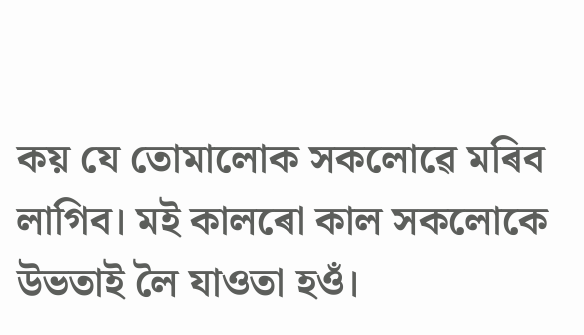কয় যে তোমালোক সকলোৱে মৰিব লাগিব। মই কালৰো কাল সকলোকে উভতাই লৈ যাওতা হওঁ।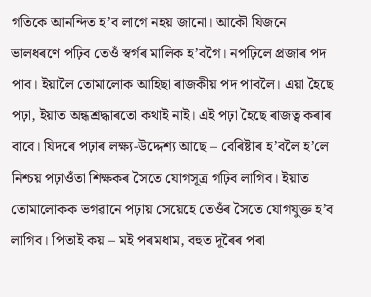গতিকে আনন্দিত হ’ব লাগে নহয় জানো। আকৌ যিজনে ভালধৰণে পঢ়িব তেওঁ স্বৰ্গৰ মালিক হ’বগৈ। নপঢ়িলে প্ৰজাৰ পদ পাব। ইয়ালৈ তোমালোক আহিছা ৰাজকীয় পদ পাবলৈ। এয়া হৈছে পঢ়া, ইয়াত অন্ধশ্ৰদ্ধাৰতো কথাই নাই। এই পঢ়া হৈছে ৰাজত্ব কৰাৰ বাবে। যিদৰে পঢ়াৰ লক্ষ্য-উদ্দেশ্য আছে – বেৰিষ্টাৰ হ’বলৈ হ’লে নিশ্চয় পঢ়াওঁতা শিক্ষকৰ সৈতে যোগসূত্ৰ গঢ়িব লাগিব। ইয়াত তোমালোকক ভগৱানে পঢ়ায় সেয়েহে তেওঁৰ সৈতে যোগযুক্ত হ’ব লাগিব। পিতাই কয় – মই পৰমধাম, বহুত দূৰৈৰ পৰা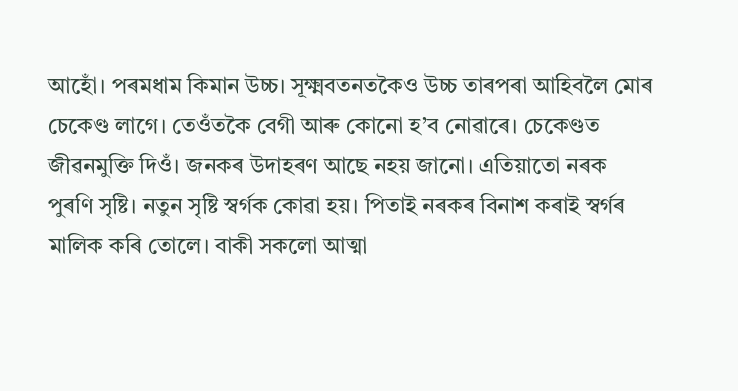আহোঁ। পৰমধাম কিমান উচ্চ। সূক্ষ্মবতনতকৈও উচ্চ তাৰপৰা আহিবলৈ মোৰ চেকেণ্ড লাগে। তেওঁতকৈ বেগী আৰু কোনো হ’ব নোৱাৰে। চেকেণ্ডত জীৱনমুক্তি দিওঁ। জনকৰ উদাহৰণ আছে নহয় জানো। এতিয়াতো নৰক পুৰণি সৃষ্টি। নতুন সৃষ্টি স্বৰ্গক কোৱা হয়। পিতাই নৰকৰ বিনাশ কৰাই স্বৰ্গৰ মালিক কৰি তোলে। বাকী সকলো আত্মা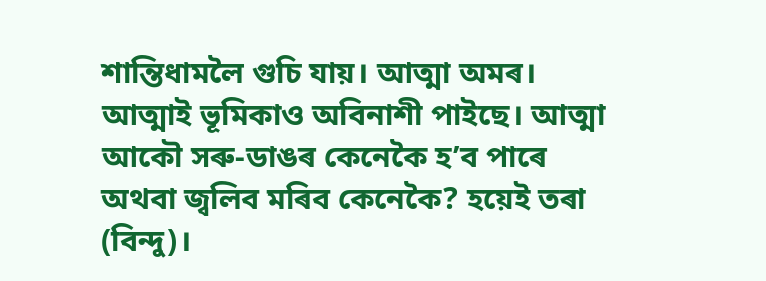শান্তিধামলৈ গুচি যায়। আত্মা অমৰ। আত্মাই ভূমিকাও অবিনাশী পাইছে। আত্মা আকৌ সৰু-ডাঙৰ কেনেকৈ হ’ব পাৰে অথবা জ্বলিব মৰিব কেনেকৈ? হয়েই তৰা (বিন্দু)।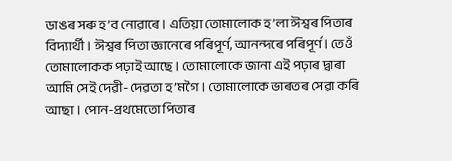ডাঙৰ সৰু হ’ব নোৱাৰে। এতিয়া তোমালোক হ’লা ঈশ্বৰ পিতাৰ বিদ্যাৰ্থী। ঈশ্বৰ পিতা জ্ঞানেৰে পৰিপূৰ্ণ, আনন্দৰে পৰিপূৰ্ণ। তেওঁ তোমালোকক পঢ়াই আছে। তোমালোকে জানা এই পঢ়াৰ দ্বাৰা আমি সেই দেৱী-দেৱতা হ’মগৈ। তোমালোকে ভাৰতৰ সেৱা কৰি আছা। পোন-প্ৰথমেতো পিতাৰ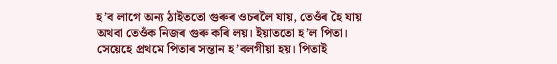হ’ব লাগে অন্য ঠাইততো গুৰুৰ ওচৰলৈ যায়, তেওঁৰ হৈ যায় অথবা তেওঁক নিজৰ গুৰু কৰি লয়। ইয়াততো হ’ল পিতা। সেয়েহে প্ৰথমে পিতাৰ সন্তান হ’বলগীয়া হয়। পিতাই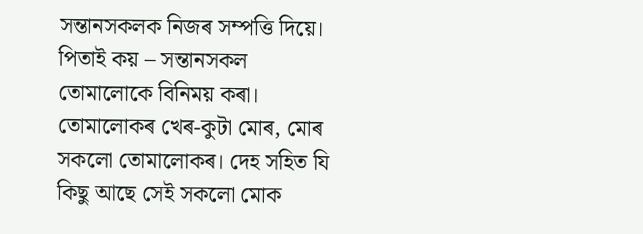সন্তানসকলক নিজৰ সম্পত্তি দিয়ে। পিতাই কয় – সন্তানসকল তোমালোকে বিনিময় কৰা। তোমালোকৰ খেৰ-কুটা মোৰ, মোৰ সকলো তোমালোকৰ। দেহ সহিত যি কিছু আছে সেই সকলো মোক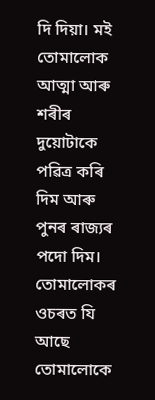দি দিয়া। মই তোমালোক আত্মা আৰু শৰীৰ দুয়োটাকে পৱিত্ৰ কৰি দিম আৰু পুনৰ ৰাজ্যৰ পদো দিম। তোমালোকৰ ওচৰত যি আছে তোমালোকে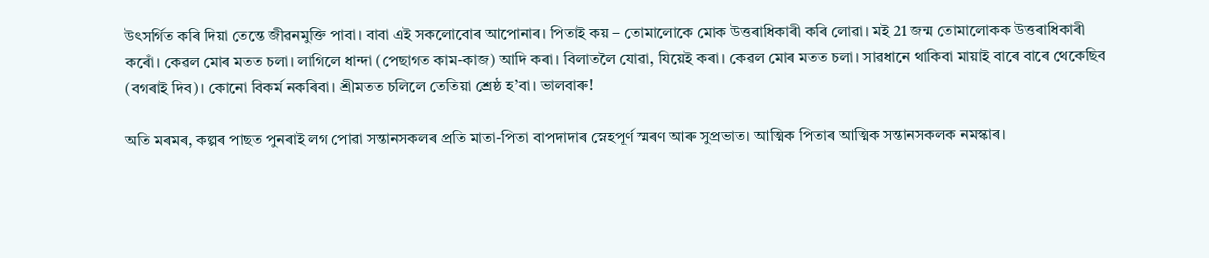উৎসৰ্গিত কৰি দিয়া তেন্তে জীৱনমুক্তি পাবা। বাবা এই সকলোবোৰ আপোনাৰ। পিতাই কয় – তোমালোকে মোক উত্তৰাধিকাৰী কৰি লোৱা। মই 21 জন্ম তোমালোকক উত্তৰাধিকাৰী কৰোঁ। কেৱল মোৰ মতত চলা। লাগিলে ধান্দা (পেছাগত কাম-কাজ) আদি কৰা। বিলাতলৈ যোৱা, যিয়েই কৰা। কেৱল মোৰ মতত চলা। সাৱধানে থাকিবা মায়াই বাৰে বাৰে থেকেছিব (বগৰাই দিব)। কোনো বিকৰ্ম নকৰিবা। শ্ৰীমতত চলিলে তেতিয়া শ্ৰেষ্ঠ হ’বা। ভালবাৰু!

অতি মৰমৰ, কল্পৰ পাছত পুনৰাই লগ পোৱা সন্তানসকলৰ প্ৰতি মাতা-পিতা বাপদাদাৰ স্নেহপূৰ্ণ স্মৰণ আৰু সুপ্ৰভাত। আত্মিক পিতাৰ আত্মিক সন্তানসকলক নমস্কাৰ।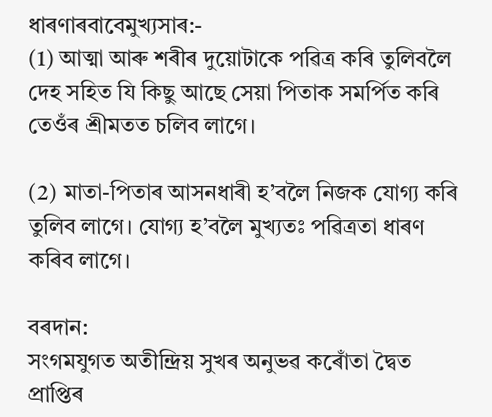ধাৰণাৰবাবেমুখ্যসাৰ:-
(1) আত্মা আৰু শৰীৰ দুয়োটাকে পৱিত্ৰ কৰি তুলিবলৈ দেহ সহিত যি কিছু আছে সেয়া পিতাক সমৰ্পিত কৰি তেওঁৰ শ্ৰীমতত চলিব লাগে।

(2) মাতা-পিতাৰ আসনধাৰী হ’বলৈ নিজক যোগ্য কৰি তুলিব লাগে। যোগ্য হ’বলৈ মুখ্যতঃ পৱিত্ৰতা ধাৰণ কৰিব লাগে।

বৰদান:
সংগমযুগত অতীন্দ্ৰিয় সুখৰ অনুভৱ কৰোঁতা দ্বৈত প্ৰাপ্তিৰ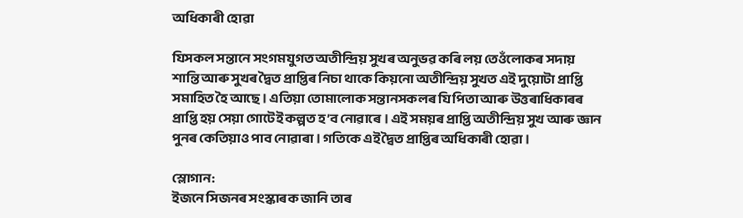অধিকাৰী হোৱা

যিসকল সন্তানে সংগমযুগত অতীন্দ্ৰিয় সুখৰ অনুভৱ কৰি লয় তেওঁলোকৰ সদায় শান্তি আৰু সুখৰ দ্বৈত প্ৰাপ্তিৰ নিচা থাকে কিয়নো অতীন্দ্ৰিয় সুখত এই দুয়োটা প্ৰাপ্তি সমাহিত হৈ আছে। এতিয়া তোমালোক সন্তানসকলৰ যি পিতা আৰু উত্তৰাধিকাৰৰ প্ৰাপ্তি হয় সেয়া গোটেই কল্পত হ’ব নোৱাৰে। এই সময়ৰ প্ৰাপ্তি অতীন্দ্ৰিয় সুখ আৰু জ্ঞান পুনৰ কেতিয়াও পাব নোৱাৰা। গতিকে এই দ্বৈত প্ৰাপ্তিৰ অধিকাৰী হোৱা।

স্লোগান:
ইজনে সিজনৰ সংস্কাৰক জানি তাৰ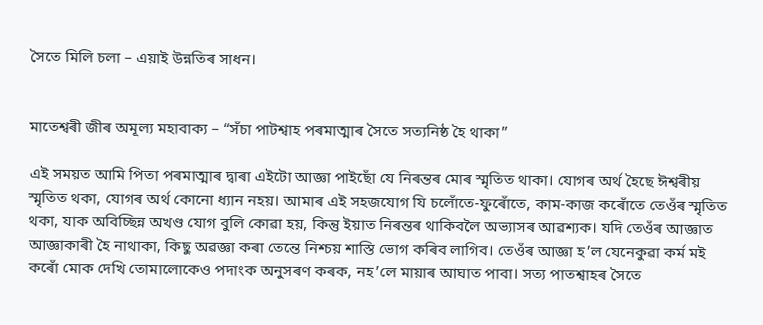সৈতে মিলি চলা – এয়াই উন্নতিৰ সাধন।


মাতেশ্বৰী জীৰ অমূল্য মহাবাক্য – “সঁচা পাটশ্বাহ পৰমাত্মাৰ সৈতে সত্যনিষ্ঠ হৈ থাকা”

এই সময়ত আমি পিতা পৰমাত্মাৰ দ্বাৰা এইটো আজ্ঞা পাইছোঁ যে নিৰন্তৰ মোৰ স্মৃতিত থাকা। যোগৰ অৰ্থ হৈছে ঈশ্বৰীয় স্মৃতিত থকা, যোগৰ অৰ্থ কোনো ধ্যান নহয়। আমাৰ এই সহজযোগ যি চলোঁতে-ফুৰোঁতে, কাম-কাজ কৰোঁতে তেওঁৰ স্মৃতিত থকা, যাক অবিচ্ছিন্ন অখণ্ড যোগ বুলি কোৱা হয়, কিন্তু ইয়াত নিৰন্তৰ থাকিবলৈ অভ্যাসৰ আৱশ্যক। যদি তেওঁৰ আজ্ঞাত আজ্ঞাকাৰী হৈ নাথাকা, কিছু অৱজ্ঞা কৰা তেন্তে নিশ্চয় শাস্তি ভোগ কৰিব লাগিব। তেওঁৰ আজ্ঞা হ’ল যেনেকুৱা কৰ্ম মই কৰোঁ মোক দেখি তোমালোকেও পদাংক অনুসৰণ কৰক, নহ’লে মায়াৰ আঘাত পাবা। সত্য পাতশ্বাহৰ সৈতে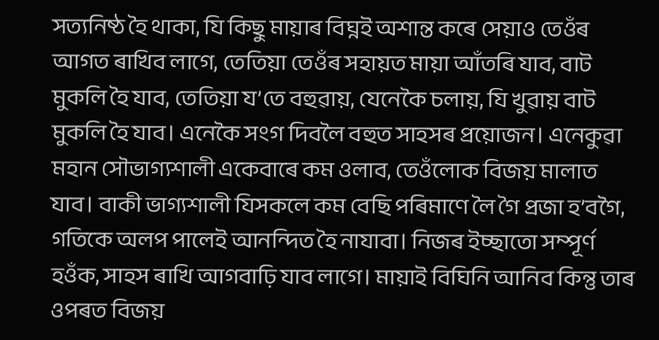সত্যনিষ্ঠ হৈ থাকা, যি কিছু মায়াৰ বিঘ্নই অশান্ত কৰে সেয়াও তেওঁৰ আগত ৰাখিব লাগে, তেতিয়া তেওঁৰ সহায়ত মায়া আঁতৰি যাব, বাট মুকলি হৈ যাব, তেতিয়া য’তে বহুৱায়, যেনেকৈ চলায়, যি খুৱায় বাট মুকলি হৈ যাব। এনেকৈ সংগ দিবলৈ বহুত সাহসৰ প্ৰয়োজন। এনেকুৱা মহান সৌভাগ্যশালী একেবাৰে কম ওলাব, তেওঁলোক বিজয় মালাত যাব। বাকী ভাগ্যশালী যিসকলে কম বেছি পৰিমাণে লৈ গৈ প্ৰজা হ’বগৈ, গতিকে অলপ পালেই আনন্দিত হৈ নাযাবা। নিজৰ ইচ্ছাতো সম্পূৰ্ণ হওঁক, সাহস ৰাখি আগবাঢ়ি যাব লাগে। মায়াই বিঘিনি আনিব কিন্তু তাৰ ওপৰত বিজয়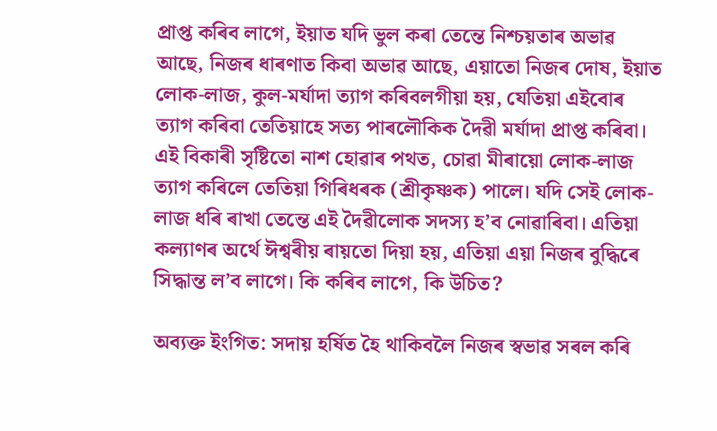প্ৰাপ্ত কৰিব লাগে, ইয়াত যদি ভুল কৰা তেন্তে নিশ্চয়তাৰ অভাৱ আছে, নিজৰ ধাৰণাত কিবা অভাৱ আছে, এয়াতো নিজৰ দোষ, ইয়াত লোক-লাজ, কুল-মৰ্যাদা ত্যাগ কৰিবলগীয়া হয়, যেতিয়া এইবোৰ ত্যাগ কৰিবা তেতিয়াহে সত্য পাৰলৌকিক দৈৱী মৰ্যাদা প্ৰাপ্ত কৰিবা। এই বিকাৰী সৃষ্টিতো নাশ হোৱাৰ পথত, চোৱা মীৰায়ো লোক-লাজ ত্যাগ কৰিলে তেতিয়া গিৰিধৰক (শ্ৰীকৃষ্ণক) পালে। যদি সেই লোক-লাজ ধৰি ৰাখা তেন্তে এই দৈৱীলোক সদস্য হ’ব নোৱাৰিবা। এতিয়া কল্যাণৰ অৰ্থে ঈশ্বৰীয় ৰায়তো দিয়া হয়, এতিয়া এয়া নিজৰ বুদ্ধিৰে সিদ্ধান্ত ল’ব লাগে। কি কৰিব লাগে, কি উচিত?

অব্যক্ত ইংগিত: সদায় হৰ্ষিত হৈ থাকিবলৈ নিজৰ স্বভাৱ সৰল কৰি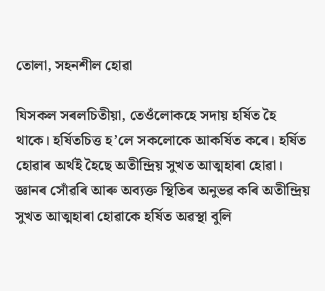তোলা, সহনশীল হোৱা

যিসকল সৰলচিতীয়া, তেওঁলোকহে সদায় হৰ্ষিত হৈ থাকে। হৰ্ষিতচিত্ত হ’লে সকলোকে আকৰ্ষিত কৰে। হৰ্ষিত হোৱাৰ অৰ্থই হৈছে অতীন্দ্ৰিয় সুখত আত্মহাৰা হোৱা। জ্ঞানৰ সোঁৱৰি আৰু অব্যক্ত স্থিতিৰ অনুভৱ কৰি অতীন্দ্ৰিয় সুখত আত্মহাৰা হোৱাকে হৰ্ষিত অৱস্থা বুলি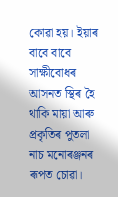কোৱা হয়। ইয়াৰ বাবে বাবে সাক্ষীবোধৰ আসনত স্থিৰ হৈ থাকি মায়া আৰু প্ৰকৃতিৰ পুতলা নাচ মনোৰঞ্জনৰ ৰূপত চোৱা।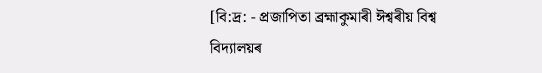[বি:দ্ৰ: - প্ৰজাপিতা ব্ৰহ্মাকুমাৰী ঈশ্বৰীয় বিশ্ব বিদ্যালয়ৰ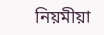নিয়মীয়া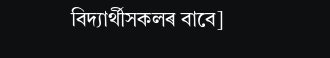বিদ্যাৰ্থীসকলৰ বাবে]